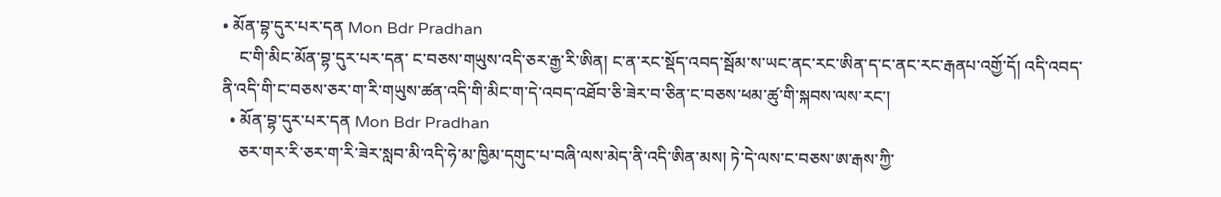• མོན་བྷ་དུར་པར་དན Mon Bdr Pradhan
    ང་གི་མིང་མོན་བྷ་དུར་པར་དན་ ང་བཅས་གཡུས་འདི་ཅར་རྒྱ་རི་ཨིན། ང་ན་རང་སྡོད་འབད་སྦོམ་ས་ཡང་ནང་རང་ཨིན་ད་ང་ནང་རང་རྒནཔ་འགྱོ་དོ། འདི་འབད་ནི་འདི་གི་ང་བཅས་ཅར་ག་རི་གཡུས་ཚན་འདི་གི་མིང་ག་དེ་འབད་འཐོབ་ཅི་ཟེར་བ་ཅིན་ང་བཅས་ཕམ་ཚུ་གི་སྐབས་ལས་རང་།
  • མོན་བྷ་དུར་པར་དན Mon Bdr Pradhan
    ཅར་གར་རི་ཅར་ག་རི་ཟེར་སླབ་མི་འདི་ཧེ་མ་ཁྱིམ་དགུང་པ་བཞི་ལས་མེད་ནི་འདི་ཨིན་མས། ཏེ་དེ་ལས་ང་བཅས་ཨ་རྒས་ཀྱི་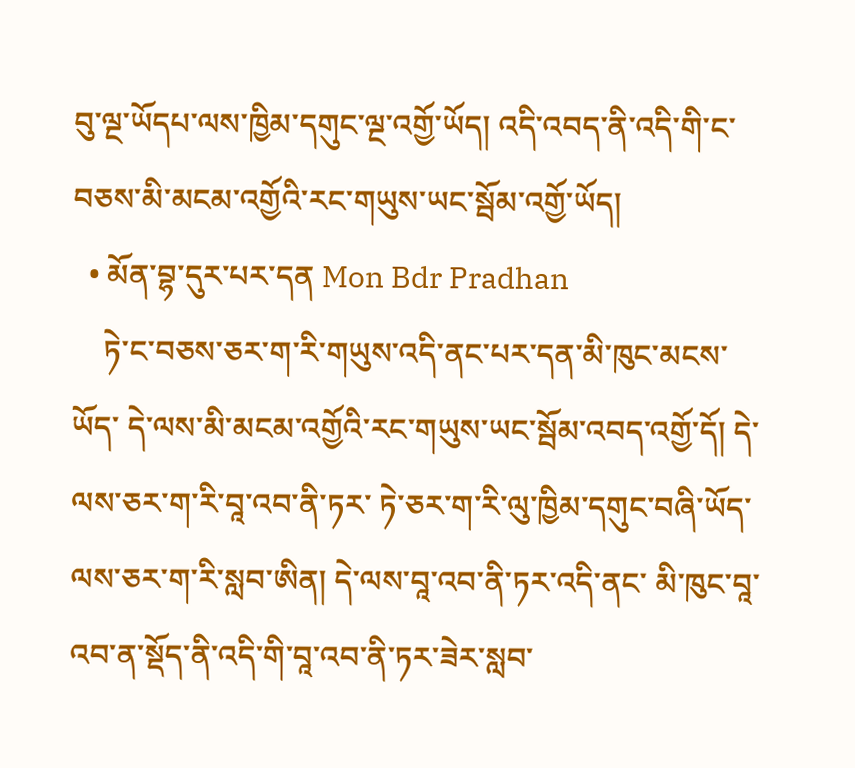བུ་ལྔ་ཡོདཔ་ལས་ཁྱིམ་དགུང་ལྔ་འགྱོ་ཡོད། འདི་འབད་ནི་འདི་གི་ང་བཅས་མི་མངམ་འགྱོའི་རང་གཡུས་ཡང་སྦོམ་འགྱོ་ཡོད།
  • མོན་བྷ་དུར་པར་དན Mon Bdr Pradhan
    ཏེ་ང་བཅས་ཅར་ག་རི་གཡུས་འདི་ནང་པར་དན་མི་ཁུང་མངས་ཡོད་ དེ་ལས་མི་མངམ་འགྱོའི་རང་གཡུས་ཡང་སྦོམ་འབད་འགྱོ་དོ། དེ་ལས་ཅར་ག་རི་བཱ་འབ་ནི་ཏར་ ཏེ་ཅར་ག་རི་ལུ་ཁྱིམ་དགུང་བཞི་ཡོད་ལས་ཅར་ག་རི་སླབ་ཨིན། དེ་ལས་བཱ་འབ་ནི་ཏར་འདི་ནང་ མི་ཁུང་བཱ་འབ་ན་སྡོད་ནི་འདི་གི་བཱ་འབ་ནི་ཏར་ཟེར་སླབ་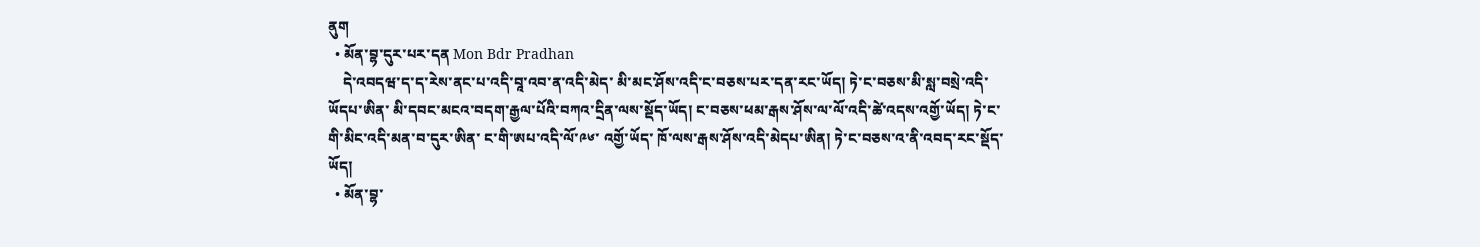ནུག
  • མོན་བྷ་དུར་པར་དན Mon Bdr Pradhan
    དེ་འབདཝ་ད་ད་རེས་ནང་པ་འདི་བཱ་འབ་ན་འདི་མེད་ མི་མང་ཤོས་འདི་ང་བཅས་པར་དན་རང་ཡོད། ཏེ་ང་བཅས་མི་སླ་བསྲེ་འདི་ཡོདཔ་ཨིན་ མི་དབང་མངའ་བདག་རྒྱལ་པོའི་བཀའ་དྲིན་ལས་སྡོད་ཡོད། ང་བཅས་ཕམ་རྒས་ཤོས་ལ་ལོ་འདི་ཚེ་འདས་འགྱོ་ཡོད། ཏེ་ང་གི་མིང་འདི་མན་བ་དུར་ཨིན་ ང་གི་ཨཔ་འདི་ལོ་༩༦་ འགྱོ་ཡོད་ ཁོ་ལས་རྒས་ཤོས་འདི་མེདཔ་ཨིན། ཏེ་ང་བཅས་འ་ནི་འབད་རང་སྡོད་ཡོད།
  • མོན་བྷ་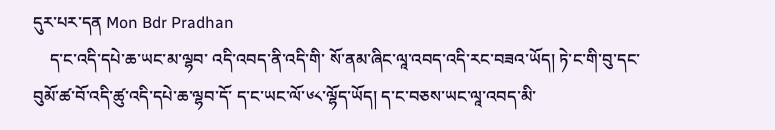དུར་པར་དན Mon Bdr Pradhan
    ད་ང་འདི་དཔེ་ཆ་ཡང་མ་ལྷབ་ འདི་འབད་ནི་འདི་གི་ སོ་ནམ་ཞིང་ལཱ་འབད་འདི་རང་བཟའ་ཡོད། ཏེ་ང་གི་བུ་དང་བུམོ་ཚ་བོ་འདི་ཚུ་འདི་དཔེ་ཆ་ལྷབ་དོ་ ད་ང་ཡང་ལོ་༦༨་ལྷོད་ཡོད། ད་ང་བཅས་ཡང་ལཱ་འབད་མི་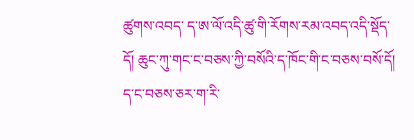ཚུགས་འབད་ ད་ཨ་ལོ་འདི་ཚུ་གི་རོགས་རམ་འབད་འདི་སྡོད་དོ། ཆུང་ཀུ་གང་ང་བཅས་ཀྱི་བསོའི་ད་ཁོང་གི་ང་བཅས་བསོ་དོ། ད་ང་བཅས་ཅར་ག་རི་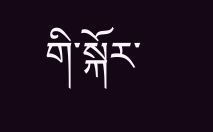གི་སྐོར་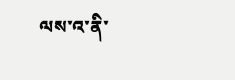ལས་འ་ནི་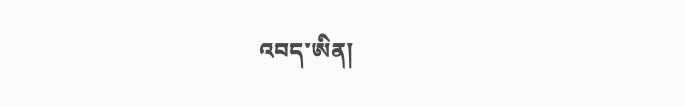འབད་ཨིན།